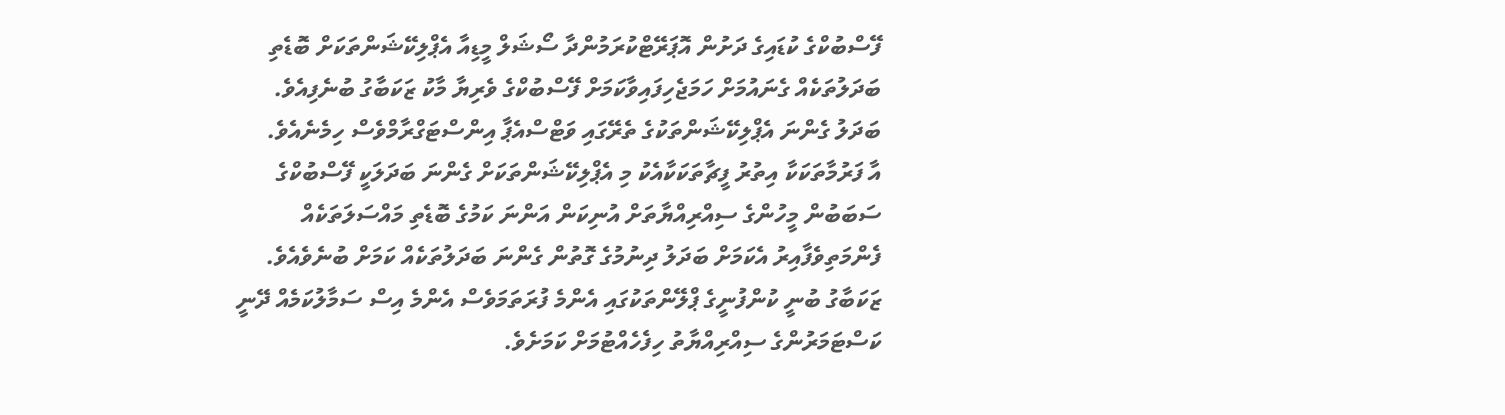ފޭސްބުކްގެ ކުޑައިގެ ދަށުން އޮޕަރޭޓްކުރަމުންދާ ސޯޝަލް މީޑިއާ އެޕްލިކޭޝަންތަކަށް ބޮޑެތި ބަދަލުތަކެއް ގެނައުމަށް ހަމަޖެހިފައިވާކަމަށް ފޭސްބުކްގެ ވެރިޔާ މާކު ޒަކަބާގު ބުނެފިއެވެ.
ބަދަލު ގެންނަ އެޕްލިކޭޝަންތަކުގެ ތެރޭގައި ވަޓްސްއެޕާ އިންސްޓަގްރާމްވެސް ހިމެނެއެވެ.
އާ ފަރުމާތަކަކާ އިތުރު ފީޗާތަކަކާއެކު މި އެޕްލިކޭޝަންތަކަށް ގެންނަ ބަދަލަކީ ފޭސްބުކްގެ ސަބަބުން މީހުންގެ ސިއްރިއްޔާތަށް އުނިކަން އަންނަ ކަމުގެ ބޮޑެތި މައްސަލަތަކެއް ފެންމަތިވެފާއިރު އެކަމަށް ބަދަލު ދިނުމުގެ ގޮތުން ގެންނަ ބަދަލުތަކެއް ކަމަށް ބުނެވެއެވެ.
ޒަކަބާގު ބުނީ ކުންފުނީގެ ޕްލޭންތަކުގައި އެންމެ ފުރަތަމަވެސް އެންމެ އިސް ސަމާލުކަމެއް ދޭނީ ކަސްޓަމަރުންގެ ސިއްރިއްޔާތު ހިފެހެއްޓުމަށް ކަމަށެވެ.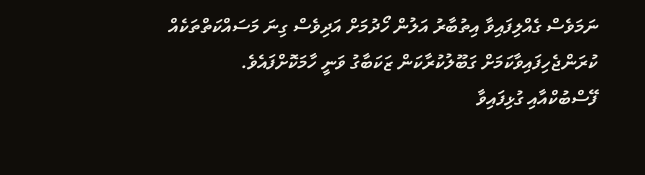ނަމަވެސް ގެއްލިފައިވާ އިތުބާރު އަލުން ހޯދުމަށް އަދިވެސް ގިނަ މަސައްކަތްތަކެއް ކުރަންޖެހިފައިވާކަމަށް ގަބޫލުކުރާކަން ޒަކަބާގު ވަނީ ހާމަކޮށްފައެވެ.
ފޭސްބުކްއާއި ގުޅިފައިވާ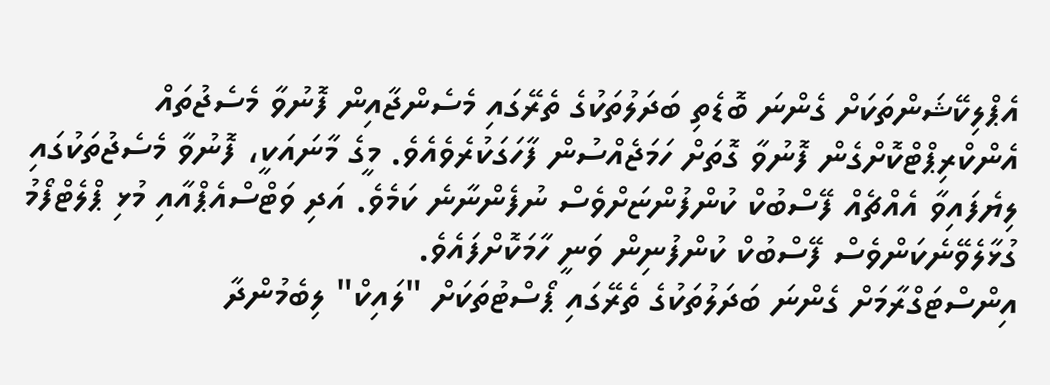އެޕްލިކޭޝަންތަކަށް ގެންނަ ބޮޑެތި ބަދަލުތަކުގެ ތެރޭގައި މެސެންޖާއިން ފޮނުވާ މެސެޖުތައް އެންކްރިޕްޓްކޮށްގެން ފޮނުވާ ގޮތަށް ހަމަޖެއްސުން ފާހަގަކުރެވެއެވެ. މީގެ މާނައަކީ، ފޮނުވާ މެސެޖުތަކުގައި ލިޔެފައިވާ އެއްޗެއް ފޭސްބުކް ކުންފުންޏަށްވެސް ނުފެންނާނެ ކަމެވެ. އަދި ވަޓްސްއެޕްއާއި މުޅި ޕްލެޓްފޯމު ގުޅާލެވޭނެކަންވެސް ފޭސްބުކް ކުންފުނިން ވަނީ ހާމަކޮށްފައެވެ.
އިންސްޓަގްރާމަށް ގެންނަ ބަދަލުތަކުގެ ތެރޭގައި ޕޯސްޓުތަކަށް "ލައިކް" ލިބެމުންދާ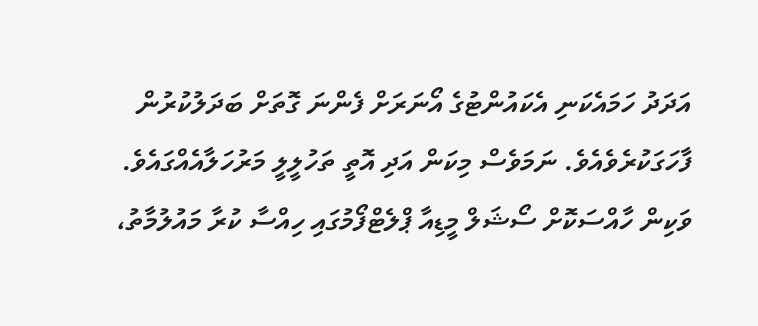އަދަދު ހަމައެކަނި އެކައުންޓުގެ އޯނަރަށް ފެންނަ ގޮތަށް ބަދަލުކުރުން ފާހަގަކުރެވެއެވެ. ނަމަވެސް މިކަން އަދި އޮތީ ތަހުލީލީ މަރުހަލާއެއްގައެވެ.
ވަކިން ހާއްސަކޮށް ސޯޝަލް މީޑިއާ ޕްލެޓްފޯމުގައި ހިއްސާ ކުރާ މައުލުމާތު،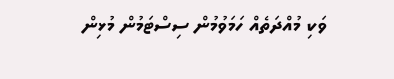ވަކި މުއްދަތެއް ހަމަވުމުން ސިސްޓަމުން މުޅިން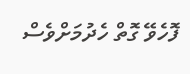ފޮހެވޭ ގޮތް ހެދުމަށްވެސް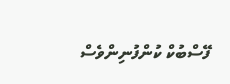ފޭސްބުކް ކުންފުނިންވެސް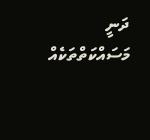ދަނީ މަސައްކަތްތަކެއް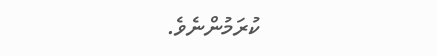ކުރަމުންނެވެ.